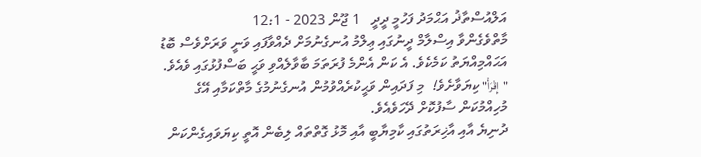އަލްއުސްތާޛު އަޙްމަދު ފަހުމީ ދީދީ   1 ޖޫން 2023 - 12:1
މާތްވެގެންވާ އިސްލާމް ދީނުގައި ޢިލްމު އުނގެނުމަށް ދެއްވާފައި ވަނީ ވަރަށްވެސް ބޮޑު އަޙައްމިއްޔަތު ކަމެކެވެ. އެ ކަން އެންމެ ފުރަތަމަ ބާވާލެއްވި ވަޙީ ބަސްފުޅުގައި ވެއެވެ.  "إِقْرَأْ" ކިޔަވާށެވެ!  މި ފަދައިން ވަޙީކުރެއްވުމުން އުނގެނުމުގެ މާތްކަމާއި އޭގެ މުހިއްމުކަން ސާފުކޮށް ދޭހަވެއެވެ.
ދުނިޔެ އާއި އާޚިރަތުގައި ކާމިޔާބީ އާއި މޮޅު ގޮތްތައް ލިބެން އޮތީ ކިޔަވައިގެންކަން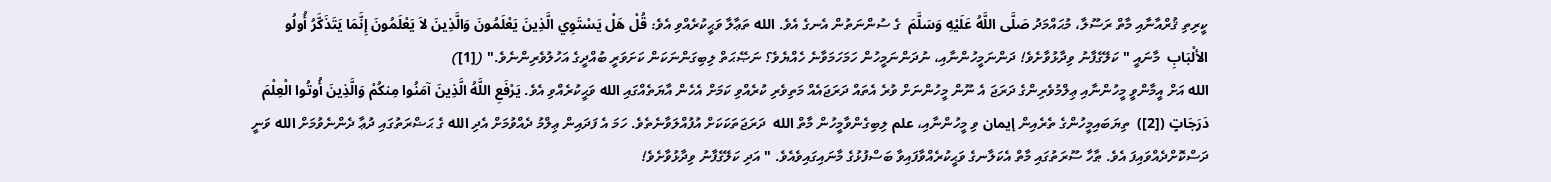ކީރިތި ޤުރްއާނާއި މާތް ރަސޫލާ، މުޙައްމަދު صَلَّى اللَّهُ عَلَيْهِ وَسَلَّمَ  ގެ ސުންނަތުން އެނގެ އެވެ. الله ތަޢާލާ ވަޙީކުރެއްވި އެވެ: قُلْ هَلْ يَسْتَوِي الَّذِينَ يَعْلَمُونَ وَالَّذِينَ لاَ يَعْلَمُونَ إِنَّمَا يَتَذَكَّرُ أُولُو الألْبَابِ  މާނައީ " ކަލޭގެފާނު ވިދާޅުވާށެވެ! ދަންނަމީހުންނާއި، ނުދަންނަމީހުން ހަމަހަމަވާނެ ހެއްޔެވެ؟ ނަޞޭޙަތް ލިބިގަންނަކަން ކަށަވަރީ ބުއްދީގެ އަހުލުވެރިންނެވެ." ([1])
الله އަށް އީމާންވީ މީހުންނާއި ޢިލްމުވެރިންގެ ދަރަޖަ އެ ނޫން މީހުންނަށް ވުރެ އެތައް ދަރަޖައެއް މަތިވެރި ކުރެއްވި ކަމަށް އެހެން އާޔަތެއްގައި الله ވަޙީކުރެއްވި އެވެ. يَرْفَعِ اللَّهُ الَّذِينَ آمَنُوا مِنكُمْ وَالَّذِينَ أُوتُوا الْعِلْمَ دَرَجَاتٍ ([2])  ތިޔަބައިމީހުންގެ ތެރެއިން إيمان ވި މީހުންނާއި، علم ލިބިގެންވާމީހުން މާތް الله  ދަރަޖަތަކަކަށް އުފުއްލަވާނެތެވެ. ހަމަ އެ ފަދައިން ޢިލްމު ދެއްވުމަށް އެދި الله ގެ ޙަޟްރަތުގައި ދުޢާ ދެންނެވުމަށް الله ވަނީ ދަސްކޮށްދެއްވައިފަ އެވެ. ޠާހާ ސޫރަތުގައި މާތް އެކަލާނގެ ވަޙީކުރެއްވާފައިވާ ބަސްފުޅުގެ މާނައިގައިވެއެވެ. " އަދި ކަލޭގެފާނު ވިދާޅުވާށެވެ!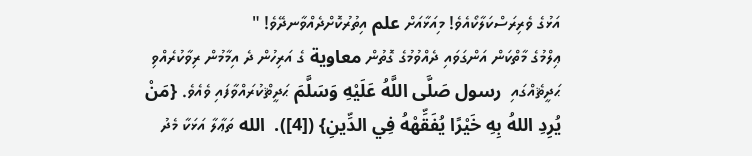އަޅުގެ ވެރިރަސްކަލާކޯއެވެ! މިއަޅާއަށް علم އިތުރުކޮށްދެއްވާނދޭވެ! "
ޢިލްމުގެ މާތްކަން އަންގަވައި ދެއްވުމުގެ ގޮތުން معاوية ގެ އަރިހުން ދެ އިމާމުން ރިވާކުރެއްވި ޙަދީޘެއްގައި  رسول صَلَّى اللَّهُ عَلَيْهِ وَسَلَّمَ ޙަދީޘްކުރައްވާފައި ވެއެވެ. {مَنْ يُرِدِ اللهُ بِهِ خَيْرًا يُفَقِّهْهُ فِي الدِّينِ} ([4]).  الله ތަޢާލާ އަޅަކާ މެދު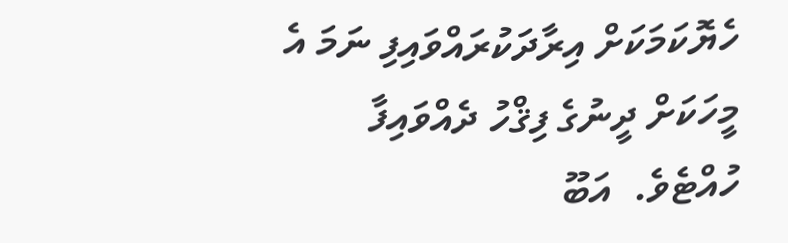ހެޔޮކަމަކަށް އިރާދަކުރައްވައިފި ނަމަ އެ މީހަކަށް ދީނުގެ ފިޤްހު ދެއްވައިފާ ހުއްޓެވެ.  އަބޫ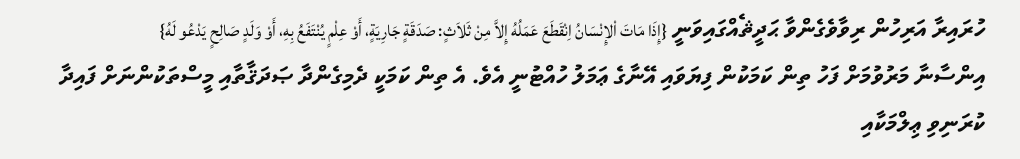ހުރައިރާ އަރިހުން ރިވާވެގެންވާ ޙަދީޘެއްގައިވަނީ {إِذَا مَاتَ اْلإِنْسَانُ اِنْقَطَعَ عَمَلُهُ إِلاَّ مِنْ ثَلاَثٍ: صَدَقَةٍ جَارِيَةٍ، أَوْ عِلْمٍ يُنْتَفَعُ بِهِ، أَوْ وَلَدٍ صَالِحٍ يَدْعُو لَهُ}  އިންސާނާ މަރުވުމަށް ފަހު ތިން ކަމަކުން ފިޔަވައި އޭނާގެ ޢަމަލު ހުއްޓުނީ އެވެ. އެ ތިން ކަމަކީ ދެމިގެންދާ ޞަދަޤާތާއި މީސްތަކުންނަށް ފައިދާ ކުރަނިވި ޢިލްމަކާއި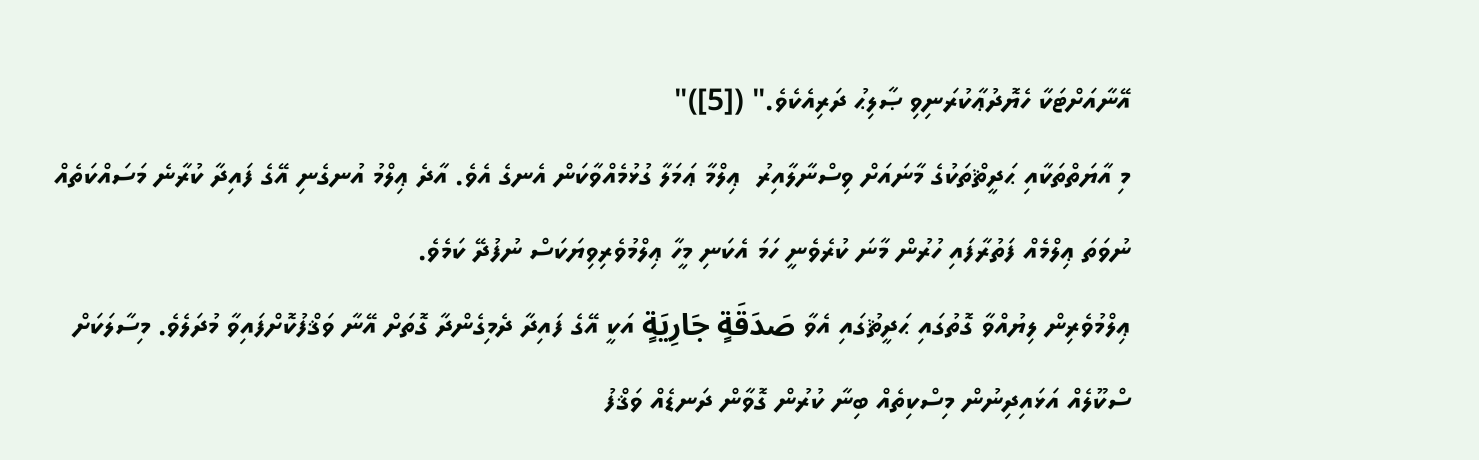އޭނާއަށްޓަކާ ހެޔޮދުޢާކުރަނިވި ޞާލިޙު ދަރިއެކެވެ." ([5])"
މި އާޔަތްތަކާއި ޙަދީޘްތަކުގެ މާނައަށް ވިސްނާލާއިރު  ޢިލްމާ ޢަމަލާ ގުޅުމެއްވާކަން އެނގެ އެވެ. އާދެ ޢިލްމު އުނގެނި އޭގެ ފައިދާ ކުރާނެ މަސައްކަތެއް ނުވަތަ ޢިލްމެއް ފަތުރާފައި ހުރުން މާނަ ކުރެވެނީ ހަމަ އެކަނި މީހާ ޢިލްމުވެރިވިޔަކަސް ނުފުދޭ ކަމެވެ.
ޢިލްމުވެރިން ލިޔުއްވާ ގޮތުގައި ޙަދީޘުގައި އެވާ صَدَقَةٍ جَارِيَةٍ އަކީ އޭގެ ފައިދާ ދެމިގެންދާ ގޮތަށް އޭނާ ވަޤްފުކޮށްފައިވާ މުދަލެވެ. މިސާލަކަށް ސްކޫލެއް އަޅައިދިނުން މިސްކިތެއް ބިނާ ކުރުން ގޮވާން ދަނޑެއް ވަޤްފު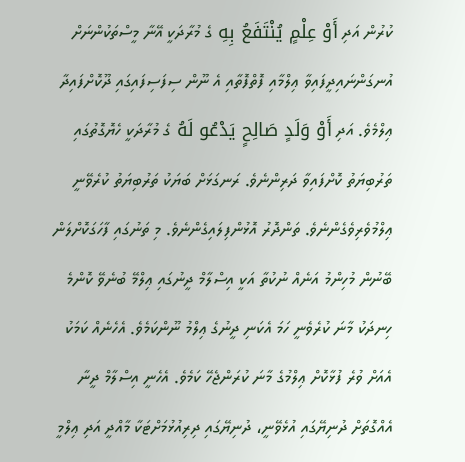ކުރުން އަދި أَوْ عِلْمٍ يُنْتَفَعُ بِهِ ގެ މުރާދަކީ އޭނާ މީސްތަކުންނަށް އުނގަންނައިދީފައިވާ ޢިލްމާއި ފޮތްފޮތާއި އެ ނޫން ސިފަސިފައިގައި ދޫކޮށްފައިދާ ޢިލްމެވެ. އަދި أَوْ وَلَدٍ صَالِحٍ يَدْعُو لَهُ ގެ މުރާދަކީ ހެޔޮގޮތުގައި ތަރުބިޔަތު ކޮށްފައިވާ ދަރިންނެވެ. ރަނގަޅަށް ބަޔަކު ތަރުބިޔަތު ކުރެވޭނީ ޢިލްމުވެރިވެގެންނެވެ. ތަންދޮރު އޮޅުންފިލައިގެންނެވެ. މި ތަނުގައި ފާހަގަކޮށްލަން ބޭނުން މުހިންމު އަނެއް ނުކުތާ އަކީ އިސްލާމް ދީނުގައި ޢިލްމޭ ބުނެވޭ ކޮންމެ ހިނދަކު މާނަ ކުރެވެނީ ހަމަ އެކަނި ދީނުގެ ޢިލްމު ނޫންކަމެވެ. އެހެނެއް ކަމަކު އެއަށް ވުރެ ފުޅާކޮށް ޢިލްމުގެ މާނަ ކުރަންޖެހޭ ކަމެވެ. އެހެނީ އިސްލާމް ދީނާ އެއްގޮތަށް ދުނިޔޭގައި އުޅެވޭނީ، ދުނިޔޭގައި ދިރިއުޅުމަށްޓަކާ މާއްދީ އަދި ޢިލްމީ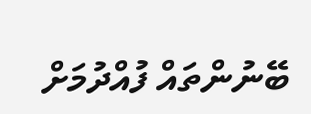ބޭނުންތައް ފުއްދުމަށް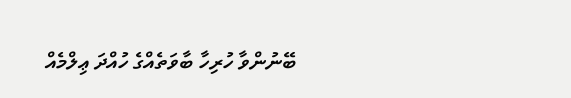ބޭނުންވާ ހުރިހާ ބާވަތެއްގެ ހުއްދަ ޢިލްމެއް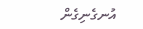އުނގެނިގެން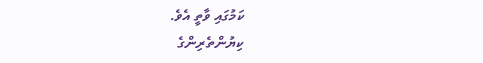ކަމުގައި ވާތީ އެވެ.
ކިޔުންތެރިންގެ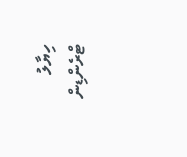ހިޔާލު
ޓްރެންޑިން